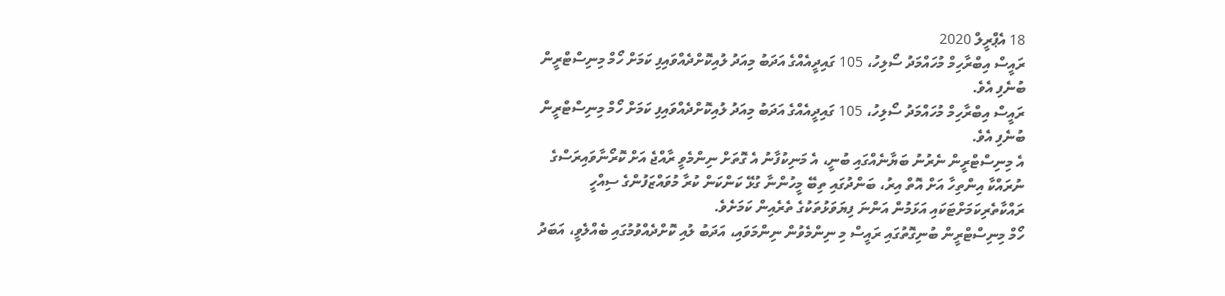18 އެޕްރީލް 2020
ރައީސް އިބްރާހިމް މުހައްމަދު ސޯލިހު، 105 ގައިދީއެއްގެ އަދަބު މިއަދު ލުއިކޮށްދެއްވައިފި ކަމަށް ހޯމް މިނިސްޓްރީން ބުނެފި އެވެ.
ރައީސް އިބްރާހިމް މުހައްމަދު ސޯލިހު، 105 ގައިދީއެއްގެ އަދަބު މިއަދު ލުއިކޮށްދެއްވައިފި ކަމަށް ހޯމް މިނިސްޓްރީން ބުނެފި އެވެ.
އެ މިނިސްޓްރީން ނެރުނު ބަޔާނެއްގައި ބުނީ، އެ މަނިކުފާނު އެ ގޮތަށް ނިންމެވީ ރާއްޖެ އަށް ކޮރޯނާވައިރަސްގެ ނުރައްކާ އިންތިހާ އަށް އޮތް އިރު، ބަންދުގައި ތިބޭ މީހުންނާ ގުޅޭ ކަންކަން ކުރާ މުވައްޒަފުންގެ ސިއްހީ ރައްކާތެރިކަމަށްޓަކައި އަޅަމުން އަންނަ ފިޔަވަޅުތަކުގެ ތެރެއިން ކަމަށެވެ.
ހޯމް މިނިސްޓްރީން ބުނިގޮތުގައި ރައީސް މި ނިންމެވުން ނިންމަވައި، އަދަބު ލުއި ކޮށްދެއްވުމުގައި ބެއްލެވީ، އަބަދު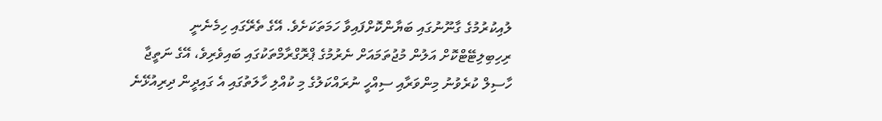ލުއިކުރުމުގެ ގާނޫނުގައި ބަޔާންކޮށްފައިވާ ހަމަތަކަށެވެ. އޭގެ ތެރޭގައި ހިމެނެނީ ރިހިބިލިޓޭޓްކޮށް އަލުން މުޖުތަމައަށް ނެރުމުގެ ޕްރޮގްރާމްތަކުގައި ބައިވެރިވެ، އޭގެ ނަތީޖާ ހާސިލް ކުރެވުނު މިންވަރާއި ސިއްހީ ނުރައްކަލުގެ މި ކުއްލި ހާލަތުގައި އެ ގައިދީން ދިރިއުޅޭނެ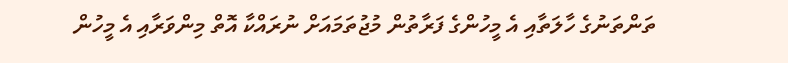ތަންތަނުގެ ހާލަތާއި އެ މީހުންގެ ފަރާތުން މުޖުތަމައަށް ނުރައްކާ އޮތް މިންވަރާއި އެ މީހުން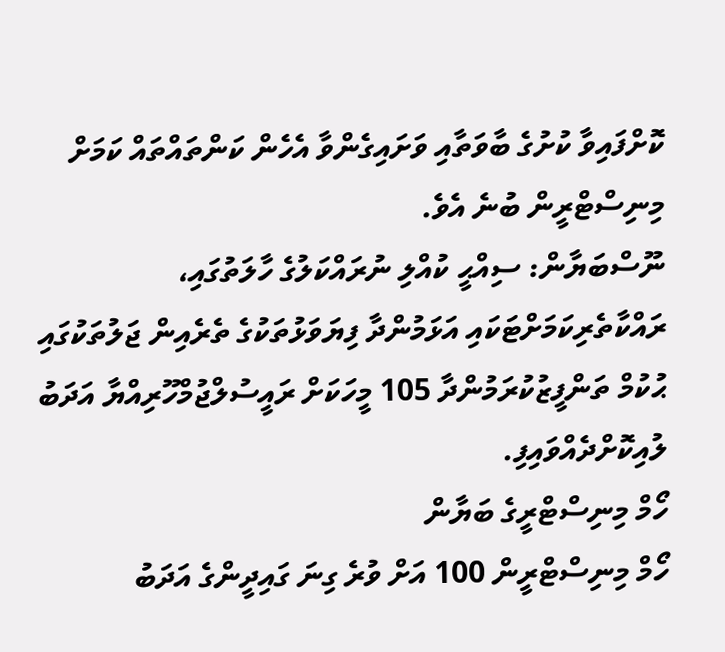ކޮށްފައިވާ ކުށުގެ ބާވަތާއި ވަށައިގެންވާ އެހެން ކަންތައްތައް ކަމަށް މިނިސްޓްރީން ބުނެ އެވެ.
ނޫސްބަޔާން: ސިއްޙީ ކުއްލި ނުރައްކަލުގެ ހާލަތުގައި، ރައްކާތެރިކަމަށްޓަކައި އަޅަމުންދާ ފިޔަވަޅުތަކުގެ ތެރެއިން ޖަލުތަކުގައި ޙުކުމް ތަންފީޒުކުރަމުންދާ 105 މީހަކަށް ރައީސުލްޖުމްހޫރިއްޔާ އަދަބު ލުއިކޮށްދެއްވައިފި.
ހޯމް މިނިސްޓްރީގެ ބަޔާން
ހޯމް މިނިސްޓްރީން 100 އަށް ވުރެ ގިނަ ގައިދީންގެ އަދަބު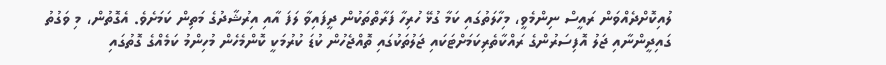ލުއިކޮށްދެއްވަން ރައީސް ނިންމެވީ، މިހާލަތުގައި ކަމާ ގުޅޭ ހުރިހާ ފަރާތްތަކުން ދީފައިވާ ލަފަ އާއި އިރުޝާދުގެ މަތިން ކަމަށެވެ. އެގޮތުން، މި ވަގުތު ގައިދީންނާއި ޖަލު އޮފިސަރުންގެ ރައްކާތެރިކަމަށްޓަކައި ޖަލުތަކުގައި ތޮއްޖެހުން ކުޑަ ކުރުމަކީ ކޮންމެހެން މުހިންމު ކަމެއްގެ ގޮތުގައި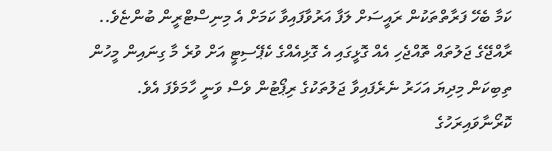ކަމާ ބެހޭ ފަރާތްތަކުން ރައީސަށް ލަފާ އަރުވާފައިވާ ކަމަށް އެ މިނިސްޓްރީން ބުންޏެވެ..
ރާއްޖޭގެ ޖަލުތައް ތޮއްޖެހި އެއް ގޮޅީގައި އެ ގޮޅިއެއްގެ ކެޕޭސިޓީ އަށް ވުރެ މާ ގިނައިން މީހުން ތިބިކަން މިދިޔަ އަހަރު ނެރެފައިވާ ޖަލުތަކުގެ ރިޕޯޓުން ވެސް ވަނީ ހާމަވެފަ އެވެ.
ކޮރޯނާވައިރަހުގެ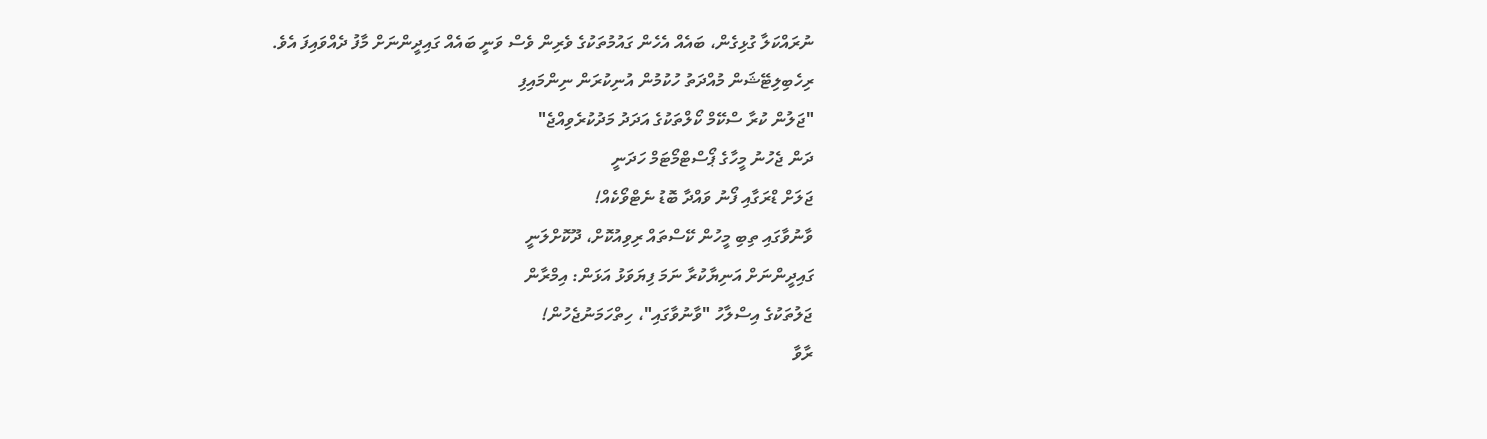ނުރައްކަލާ ގުޅިގެން، ބައެއް އެހެން ގައުމުތަކުގެ ވެރިން ވެސް ވަނީ ބައެއް ގައިދީންނަށް މާފު ދެއްވައިފަ އެވެ.
ރިހެބިލިޓޭޝަން މުއްދަތު ހުކުމުން އުނިކުރަން ނިންމައިފި
"ޖަލުން ކުރާ ސްކޭމް ކޯލްތަކުގެ އަދަދު މަދުކުރެވިއްޖެ"
ދަން ޖެހުނު މީހާގެ ޕޯސްޓްމޯޓަމް ހަދަނީ
ޖަލަށް ޑްރަގާއި ފޯނު ވައްދާ ބޮޑު ނެޓްވޯކެއް!
ވާނުވާގައި ތިބި މީހުން ކޭސްތައް ރިވިއުކޮށް، ދޫކޮށްލަނީ
ގައިދީންނަށް އަނިޔާކުރާ ނަމަ ފިޔަވަޅު އަޅަން: އިމްރާން
ޖަލުތަކުގެ އިސްލާހު "ވާނުވާގައި"، ހިތްހަމަނުޖެހުން!
ރާވާ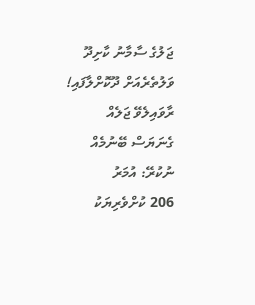ޖަލުގެ ސާމާނު ކާށިދޫ ވަލުތެރެއަށް ދޫކޮށްލާފައި!
ރާވައިލެވޭ ޖަލެއް ގެނަޔަސް ބޭނުމެއް ނުކުރޭ: އުމަރު
206 ކުށްވެރިޔަކު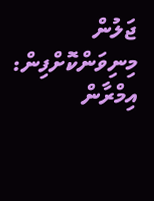ޖަލުން މިނިވަންކޮށްފިން: އިމްރާން